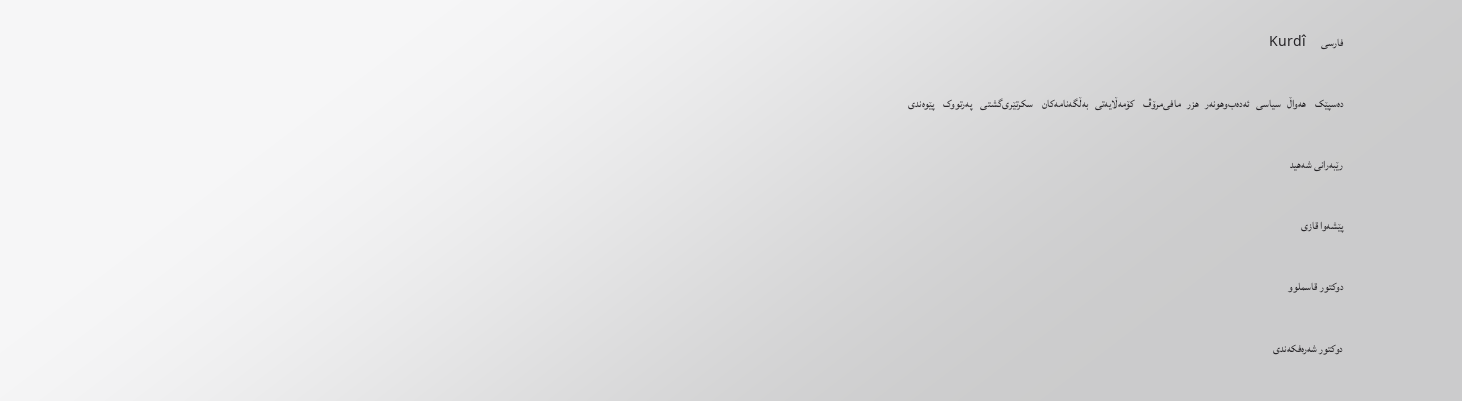فارسی       Kurdî

ده‌سپێک    هه‌واڵ   سیاسی   ئه‌ده‌ب‌وهونه‌ر   هزر   مافی‌مرۆڤ    کۆمه‌ڵایه‌تی   به‌ڵگه‌نامه‌کان    سکرتێری‌گشتی    په‌رتووک    پێوه‌ندی

رێبه‌رانی شه‌هید

پێشه‌وا قازی‌

دوكتور قاسملوو

دوكتور شه‌ره‌فکه‌ندی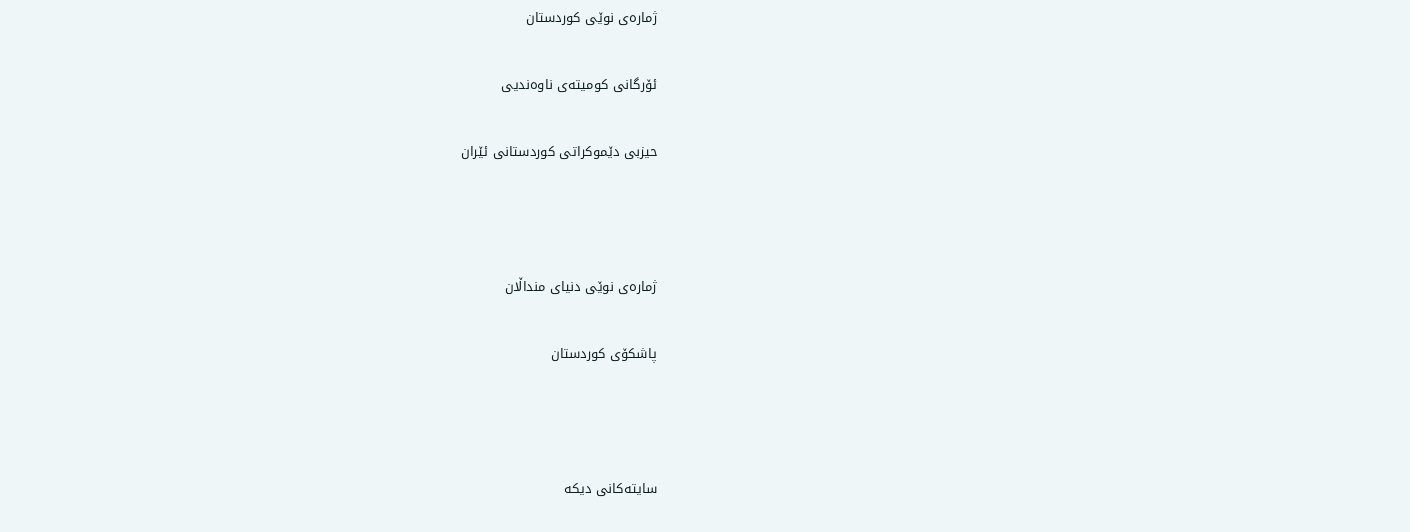ژماره‌ی نوێی كوردستان

ئۆرگانی كومیته‌ی ناوه‌ندیی

حیزبی دێموكراتی كوردستانی ئێران



ژماره‌ی نوێی دنیای منداڵان

پاشكۆی كوردستان



سایته‌کانی دیکه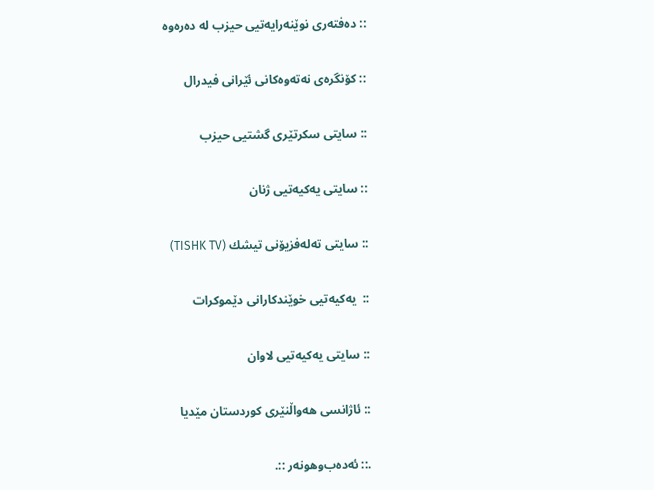:: ده‌فته‌ری نوێنه‌رایه‌تیی حیزب له ده‌ره‌وه

:: كۆنگره‌ی‌ نه‌ته‌وه‌كانی‌ ئێرانی‌ فیدرال

:: سایتی سکرتێری گشتیی حیزب

:: سایتی یه‌كیه‌تیی ژنان

:: سایتی ته‌له‌فزیۆنی‌ تیشك (TISHK TV)

::  یه‌كیه‌تیی‌ خوێندكارانی‌ دێموكرات

:: سایتی یه‌کیه‌تیی لاوان

:: ئاژانسی هه‌واڵنێری كوردستان مێدیا

.:: ئه‌ده‌ب‌وهونه‌ر ::.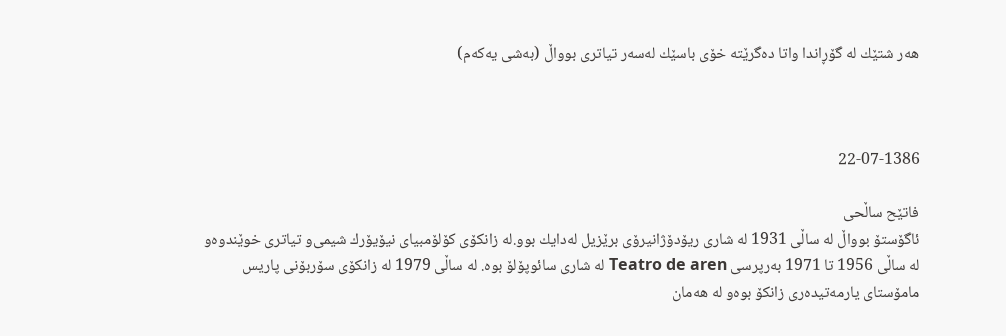هه‌ر شتێك له‌ گۆڕاندا واتا ده‌گرێته‌ خۆی‌ باسێك له‌سه‌ر تیاتری‌ بوواڵ‌ (به‌شی‌ یه‌كه‌م)



22-07-1386

فاتێح ساڵحی
ئاگۆستۆ بوواڵ‌ له‌ ساڵی‌ 1931 له‌ شاری‌ ریۆدۆژانیرۆی‌ برێزیل له‌دایك بوو.له‌ زانكۆی‌ كۆلۆمبیای‌ نیۆیۆرك شیمی‌و تیاتری‌ خوێندوه‌و له‌ ساڵی‌ 1956 تا 1971 به‌رپرسی‌ Teatro de aren له‌ شاری‌ سائوپۆلۆ بوه‌. له‌ ساڵی‌ 1979 له‌ زانكۆی‌ سۆربۆنی‌ پاریس مامۆستای‌ یارمه‌تیده‌ری‌ زانكۆ بوه‌و له‌ هه‌مان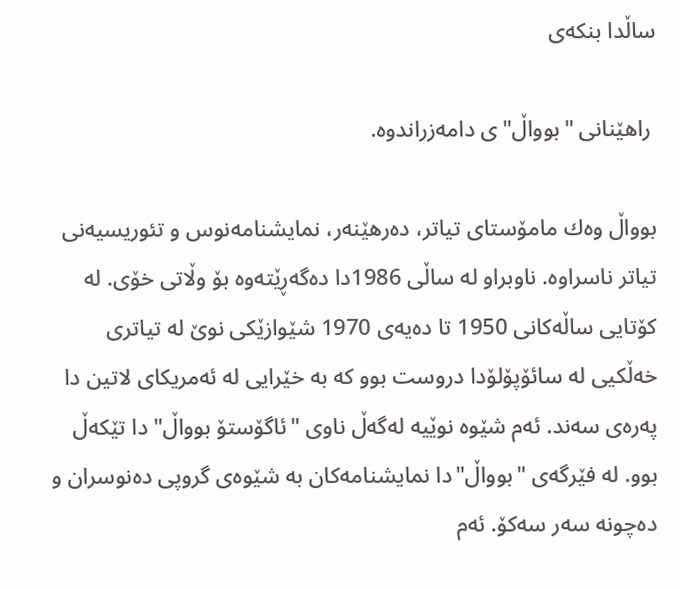ساڵدا بنكه‌ی‌

 راهێنانی‌ "بوواڵ‌"ی‌ دامه‌زراندوه‌.

بوواڵ‌ وه‌ك مامۆستای‌ تیاتر، ده‌رهێنه‌ر، نمایشنامه‌نوس و تئوریسیه‌نی‌ تیاتر ناسراوه‌. ناوبراو له‌ ساڵی‌ 1986دا ده‌گه‌ڕێته‌وه‌ بۆ وڵاتی‌ خۆی‌. له‌ كۆتایی‌ ساڵه‌كانی‌ 1950 تا ده‌یه‌ی‌ 1970 شێوازێكی‌ نوێ‌ له‌ تیاتری‌ خه‌ڵكیی‌ له‌ سائۆپۆلۆدا دروست بوو كه‌ به‌ خێرایی‌ له‌ ئه‌مریكای‌ لاتین دا په‌ره‌ی‌ سه‌ند. ئه‌م شێوه‌ نوێیه‌ له‌گه‌ڵ‌ ناوی‌ "ئاگۆستۆ بوواڵ‌" دا تێكه‌ڵ‌ بوو. له‌ فێرگه‌ی‌ "بوواڵ‌"دا نمایشنامه‌كان به‌ شێوه‌ی‌ گروپی‌ ده‌نوسران و ده‌چونه‌ سه‌ر سه‌كۆ. ئه‌م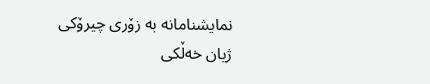نمایشنامانه‌ به‌ زۆری‌ چیرۆكی‌ ژیان خه‌ڵكی‌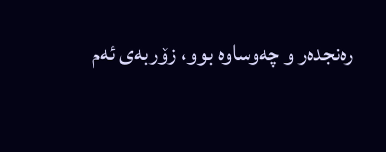ره‌نجده‌ر و چه‌وساوه‌ بوو، زۆربه‌ی‌ ئه‌م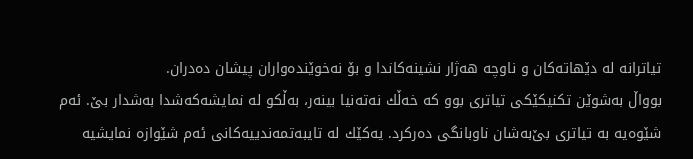تیاترانه‌ له‌ دێهاته‌كان و ناوچه‌ هه‌ژار نشینه‌كاندا و بۆ نه‌خوێنده‌واران پیشان ده‌دران.
بوواڵ‌ به‌شوێن تكنیكێكی‌ تیاتری‌ بوو كه‌ خه‌ڵك نه‌ته‌نیا بینه‌ر، به‌ڵكو له‌ نمایشه‌كه‌شدا به‌شدار بێ‌. ئه‌م شێوه‌یه‌ به‌ تیاتری‌ بێ‌به‌شان ناوبانگی‌ ده‌ركرد. یه‌كێك له‌ تایبه‌تمه‌ندییه‌كانی‌ ئه‌م شێوازه‌ نمایشیه‌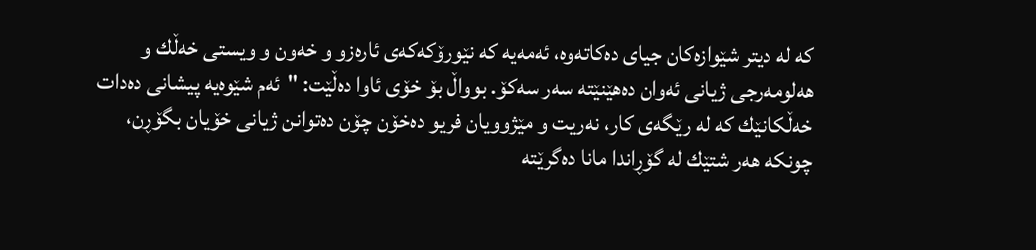كه‌ له‌ دیتر شێوازه‌كان جیای‌ ده‌كاته‌وه‌، ئه‌مه‌یه‌ كه‌ نێورۆكه‌كه‌ی‌ ئاره‌زو و خه‌ون و ویستی‌ خه‌ڵك و هه‌لومه‌رجی‌ ژیانی‌ ئه‌وان ده‌هێنێته‌ سه‌ر سه‌كۆ. بوواڵ‌ بۆ خۆی‌ ئاوا ده‌ڵێت: "ئه‌م شێوه‌یه‌ پیشانی‌ ده‌دات خه‌ڵكانێك كه‌ له‌ رێگه‌ی‌ كار، نه‌ریت و مێژوویان فریو ده‌خۆن چۆن ده‌توانن ژیانی‌ خۆیان بگۆڕن، چونكه‌ هه‌ر شتێك له‌ گۆڕاندا مانا ده‌گرێته‌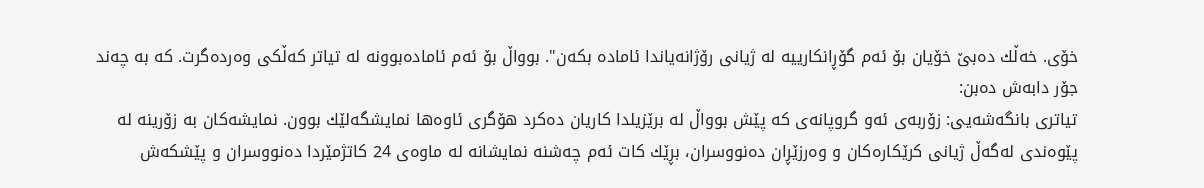خۆی‌. خه‌ڵك ده‌بێ‌ خۆیان بۆ ئه‌م گۆڕانكارییه‌ له‌ ژیانی‌ رۆژانه‌یاندا ئاماده‌ بكه‌ن". بوواڵ‌ بۆ ئه‌م ئاماده‌بوونه‌ له‌ تیاتر كه‌ڵكی‌ وه‌رده‌گرت. كه‌ به‌ چه‌ند جۆر دابه‌ش ده‌بن:
تیاتری‌ بانگه‌شه‌یی‌: زۆربه‌ی‌ ئه‌و گروپانه‌ی‌ كه‌ پێش بوواڵ‌ له‌ برێزیلدا كاریان ده‌كرد هۆگری‌ ئاوه‌ها نمایشگه‌لێك بوون. نمایشه‌كان به‌ زۆرینه‌ له‌ پێوه‌ندی‌ له‌گه‌ڵ‌ ژیانی‌ كرێكاره‌كان و وه‌رزێڕان ده‌نووسران، بڕێك كات ئه‌م چه‌شنه‌ نمایشانه‌ له‌ ماوه‌ی‌ 24 كاتژمێردا ده‌نووسران و پێشكه‌ش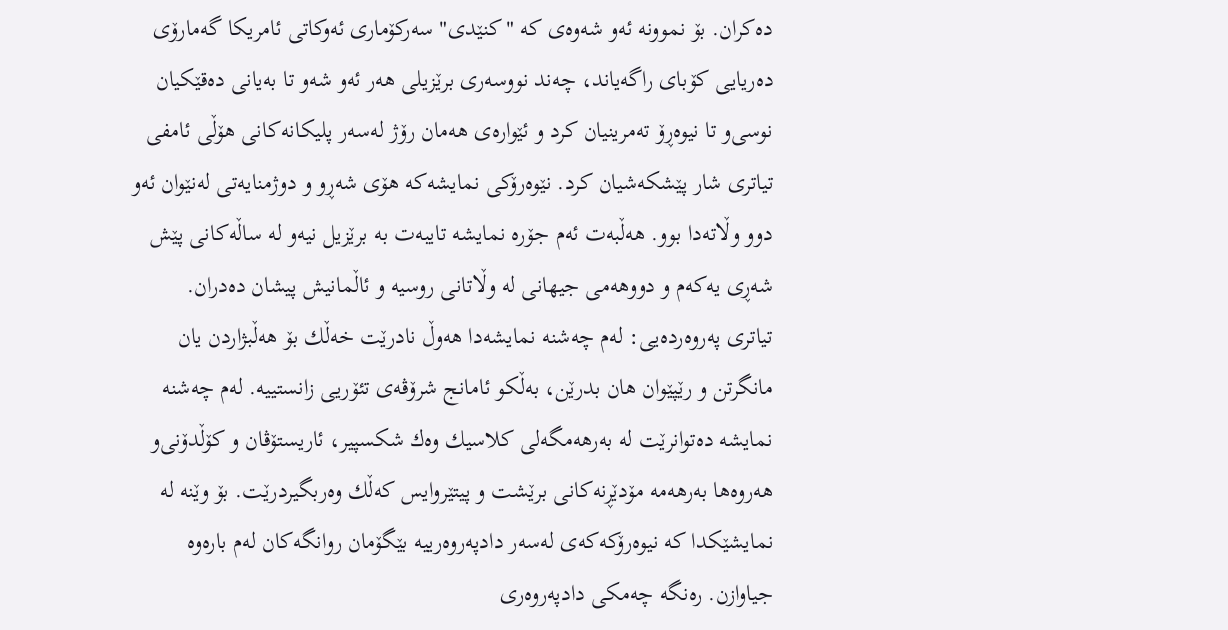ده‌كران. بۆ نموونه‌ ئه‌و شه‌وه‌ی‌ كه‌ "كنێدی‌" سه‌ركۆماری‌ ئه‌وكاتی‌ ئامریكا گه‌مارۆی‌ ده‌ریایی‌ كۆبای راگه‌یاند، چه‌ند نووسه‌ری‌ برێزیلی‌ هه‌ر ئه‌و شه‌و تا به‌یانی‌ ده‌قێكیان نوسی‌و تا نیوه‌ڕۆ ته‌مرینیان كرد و ئێواره‌ی‌ هه‌مان رۆژ له‌سه‌ر پلیكانه‌كانی‌ هۆڵی‌ ئامفی‌ تیاتری‌ شار پێشكه‌شیان كرد. نێوه‌رۆكی‌ نمایشه‌كه‌ هۆی‌ شه‌ڕو و دوژمنایه‌تی‌ له‌نێوان ئه‌و دوو وڵاته‌دا بوو. هه‌ڵبه‌ت ئه‌م جۆره‌ نمایشه‌ تایبه‌ت به‌ برێزیل نیه‌و له‌ ساڵه‌كانی‌ پێش شه‌ڕی‌ یه‌كه‌م و دووهه‌می‌ جیهانی‌ له‌ وڵاتانی‌ روسیه‌ و ئاڵمانیش پیشان ده‌دران.
تیاتری‌ په‌روه‌رده‌یی‌: له‌م چه‌شنه‌ نمایشه‌دا هه‌وڵ‌ نادرێت خه‌ڵك بۆ هه‌ڵبژاردن یان مانگرتن و رێپێوان هان بدرێن، به‌ڵكو ئامانج شرۆڤه‌ی‌ تئۆریی‌ زانستییه‌. له‌م چه‌شنه‌ نمایشه‌ ده‌توانرێت له‌ به‌رهه‌مگه‌لی‌ كلاسیك وه‌ك شكسپیر، ئاریستۆڤان و كۆڵدۆنی‌و هه‌روه‌ها به‌رهه‌مه‌ مۆدێڕنه‌كانی‌ برێشت و پیتێروایس كه‌ڵك وه‌ربگیردرێت. بۆ وێنه‌ له‌ نمایشێكدا كه‌ نیوه‌رۆكه‌كه‌ی‌ له‌سه‌ر دادپه‌روه‌رییه‌ بێگۆمان روانگه‌كان له‌م باره‌وه‌ جیاوازن. ره‌نگه‌ چه‌مكی‌ دادپه‌روه‌ری‌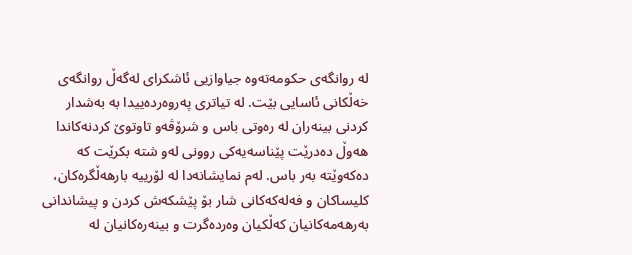له‌ روانگه‌ی‌ حكومه‌ته‌وه‌ جیاوازیی‌ ئاشكرای‌ له‌گه‌ڵ‌ روانگه‌ی‌ خه‌ڵكانی‌ ئاسایی‌ بێت. له‌ تیاتری‌ په‌روه‌رده‌ییدا به‌ به‌شدار كردنی‌ بینه‌ران له‌ ره‌وتی‌ باس و شرۆڤه‌و تاوتوێ‌ كردنه‌كاندا هه‌وڵ‌ ده‌درێت پێناسه‌یه‌كی‌ روونی‌ له‌و شته‌ بكرێت كه‌ ده‌كه‌وێته‌ به‌ر باس. له‌م نمایشانه‌دا له‌ لۆرییه‌ بارهه‌ڵگره‌كان، كلیساكان و فه‌له‌كه‌كانی‌ شار بۆ پێشكه‌ش كردن و پیشاندانی‌ به‌رهه‌مه‌كانیان كه‌ڵكیان وه‌رده‌گرت و بینه‌ره‌كانیان له‌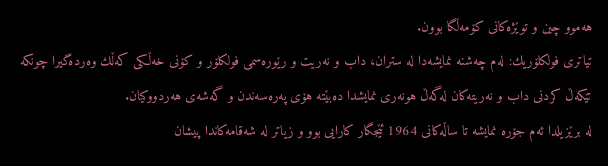هه‌موو چین و توێژه‌كانی‌ كۆمه‌ڵگا بوون.
تیاتری‌ فولكلۆریك: له‌م چه‌شنه‌ نمایشه‌دا له‌ ستران، داب و نه‌ریت و رێوره‌سمی‌ فولكلۆر و كۆنی‌ خه‌ڵكی كه‌ڵك وه‌رده‌گیرا چونكه‌ تێكه‌ڵ‌ كردنی‌ داب و نه‌ریته‌كان له‌گه‌ڵ‌ هونه‌ری‌ نمایشدا ده‌بێته‌ هۆی‌ په‌ره‌سه‌ندن و گه‌شه‌ی‌ هه‌ردووكیان.
له‌ برێزیلدا ئه‌م جۆره‌ نمایشه‌ تا ساڵه‌كانی‌ 1964 ئێجگار كارایی‌ بوو و زیاتر له‌ شه‌قامه‌كاندا پیشان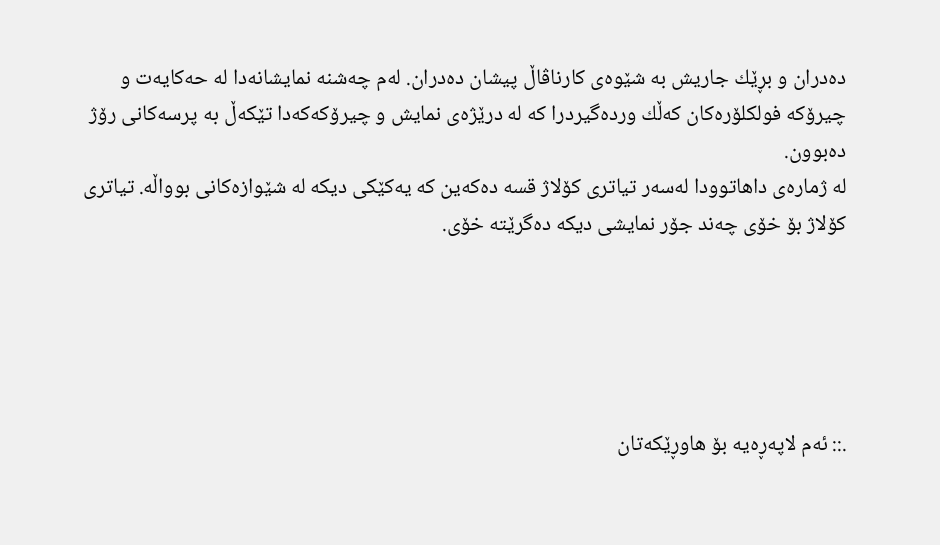ده‌دران و بڕێك جاریش به‌ شێوه‌ی‌ كارناڤاڵ‌ پیشان ده‌دران. له‌م چه‌شنه‌ نمایشانه‌دا له‌ حه‌كایه‌ت و چیرۆكه‌ فولكلۆره‌كان كه‌ڵك ورده‌گیردرا كه‌ له‌ درێژه‌ی‌ نمایش و چیرۆكه‌كه‌دا تێكه‌ڵ‌ به‌ پرسه‌كانی‌ رۆژ ده‌بوون.
له‌ ژماره‌ی‌ داهاتوودا له‌سه‌ر تیاتری‌ كۆلاژ قسه‌ ده‌كه‌ین كه‌ یه‌كێكی‌ دیكه‌ له‌ شێوازه‌كانی‌ بوواڵه‌. تیاتری‌ كۆلاژ بۆ خۆی‌ چه‌ند جۆر نمایشی‌ دیكه‌ ده‌گرێته‌ خۆی‌.





.:: ئه‌م لاپه‌ڕه‌یه بۆ هاوڕێکه‌تان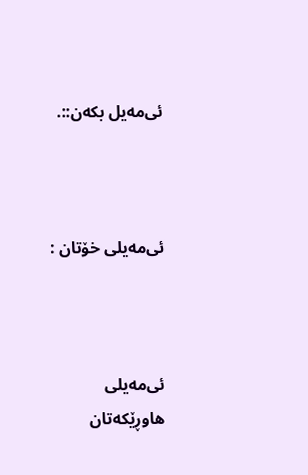ئی‌مه‌یل بکه‌ن::.



ئی‌مه‌یلی خۆتان :



ئی‌مه‌یلی هاوڕێکه‌تان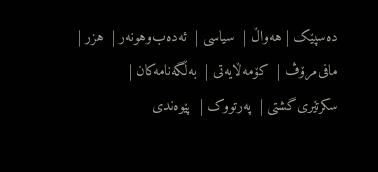ده‌سپێک | هه‌واڵ |  سیاسی |  ئه‌ده‌ب‌وهونه‌ر |  هزر | مافی‌مرۆڤ |  کۆمه‌ڵایه‌تی |  به‌ڵگه‌نامه‌کان |  سکرتێری‌گشتی |  په‌رتووک |  پێوه‌ندی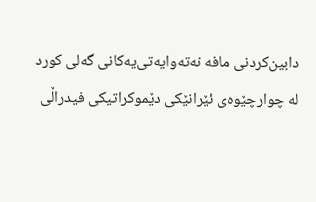دابین‌كردنی‌ مافه‌ نه‌ته‌وایه‌تی‌یه‌کانی گه‌لی‌ كورد له‌ چوارچێوه‌ی ئێرانێکی دێموكراتیكی‌ فیدراڵی‌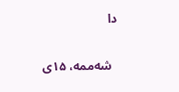دا

  شه‌ممه، ۱۵‌ی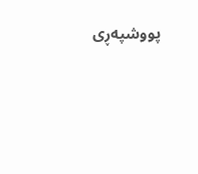پوو‌شپه‌ڕی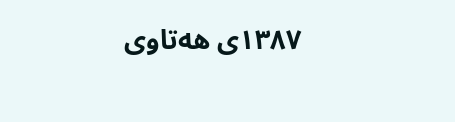۱۳۸۷ی هه‌تاوی